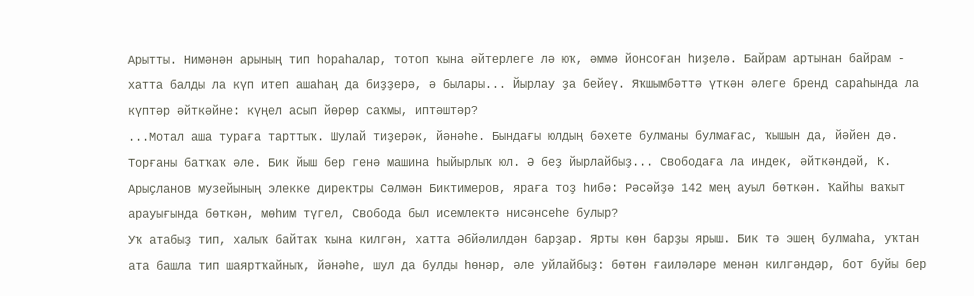Арытты. Нимәнән арының тип һораһалар, тотоп ҡына әйтерлеге лә юҡ, әммә йонсоған һиҙелә. Байрам артынан байрам - хатта балды ла күп итеп ашаһаң да биҙҙерә, ә былары... Йырлау ҙа бейеү. Яҡшымбәттә үткән әлеге бренд сараһында ла күптәр әйткәйне: күңел асып йөрөр саҡмы, иптәштәр?
...Мотал аша тураға тарттыҡ. Шулай тиҙерәк, йәнәһе. Бындағы юлдың бәхете булманы булмағас, ҡышын да, йәйен дә. Торғаны батҡаҡ әле. Бик йыш бер генә машина һыйырлыҡ юл. Ә беҙ йырлайбыҙ... Свободаға ла индек, әйткәндәй, К. Арыҫланов музейының элекке директры Сәлмән Биктимеров, яраға тоҙ һибә: Рәсәйҙә 142 мең ауыл бөткән. Ҡайһы ваҡыт арауығында бөткән, мөһим түгел, Свобода был исемлектә нисәнсеһе булыр?
Уҡ атабыҙ тип, халыҡ байтаҡ ҡына килгән, хатта Әбйәлилдән барҙар. Ярты көн барҙы ярыш. Бик тә эшең булмаһа, уҡтан ата башла тип шаяртҡайныҡ, йәнәһе, шул да булды һөнәр, әле уйлайбыҙ: бөтөн ғаиләләре менән килгәндәр, бот буйы бер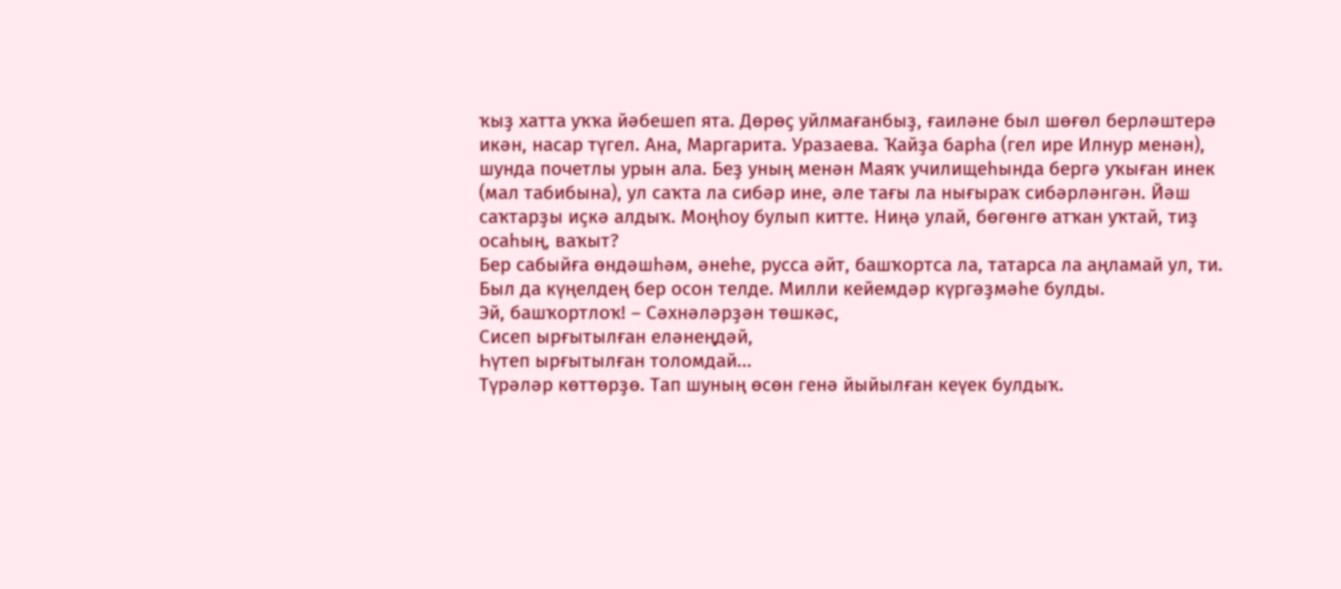ҡыҙ хатта уҡҡа йәбешеп ята. Дөрөҫ уйлмағанбыҙ, ғаиләне был шөғөл берләштерә икән, насар түгел. Ана, Маргарита. Уразаева. Ҡайҙа барһа (гел ире Илнур менән), шунда почетлы урын ала. Беҙ уның менән Маяҡ училищеһында бергә уҡыған инек (мал табибына), ул саҡта ла сибәр ине, әле тағы ла нығыраҡ сибәрләнгән. Йәш саҡтарҙы иҫкә алдыҡ. Моңһоу булып китте. Ниңә улай, бөгөнгө атҡан уҡтай, тиҙ осаһың, ваҡыт?
Бер сабыйға өндәшһәм, әнеһе, русса әйт, башҡортса ла, татарса ла аңламай ул, ти. Был да күңелдең бер осон телде. Милли кейемдәр күргәҙмәһе булды.
Эй, башҡортлоҡ! – Сәхнәләрҙән төшкәс,
Сисеп ырғытылған еләнеңдәй,
Һүтеп ырғытылған толомдай...
Түрәләр көттөрҙө. Тап шуның өсөн генә йыйылған кеүек булдыҡ.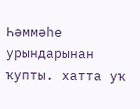Һәммәһе урындарынан ҡупты. хатта уҡ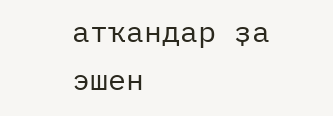атҡандар ҙа эшен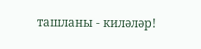ташланы - киләләр!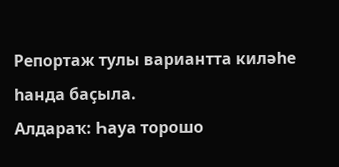Репортаж тулы вариантта киләһе һанда баҫыла.
Алдараҡ: Һауа торошо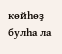көйһөҙ булһа ла